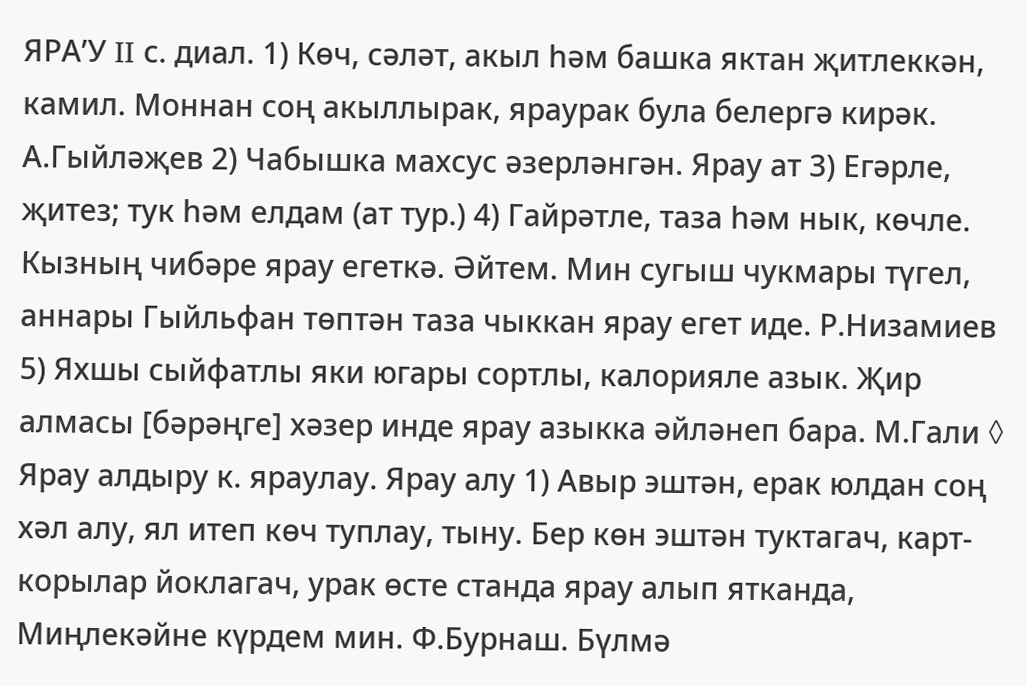ЯРА’У II с. диал. 1) Көч, сәләт, акыл һәм башка яктан җитлеккән, камил. Моннан соң акыллырак, яраурак була белергә кирәк. А.Гыйләҗев 2) Чабышка махсус әзерләнгән. Ярау ат 3) Егәрле, җитез; тук һәм елдам (ат тур.) 4) Гайрәтле, таза һәм нык, көчле. Кызның чибәре ярау егеткә. Әйтем. Мин сугыш чукмары түгел, аннары Гыйльфан төптән таза чыккан ярау егет иде. Р.Низамиев 5) Яхшы сыйфатлы яки югары сортлы, калорияле азык. Җир алмасы [бәрәңге] хәзер инде ярау азыкка әйләнеп бара. М.Гали ◊ Ярау алдыру к. яраулау. Ярау алу 1) Авыр эштән, ерак юлдан соң хәл алу, ял итеп көч туплау, тыну. Бер көн эштән туктагач, карт-корылар йоклагач, урак өсте станда ярау алып ятканда, Миңлекәйне күрдем мин. Ф.Бурнаш. Бүлмә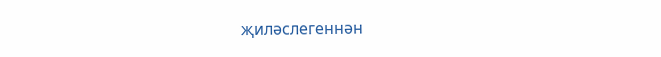җиләслегеннән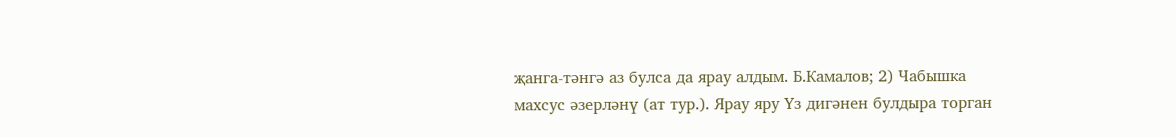җанга-тәнгә аз булса да ярау алдым. Б.Камалов; 2) Чабышка махсус әзерләнү (ат тур.). Ярау яру Үз дигәнен булдыра торган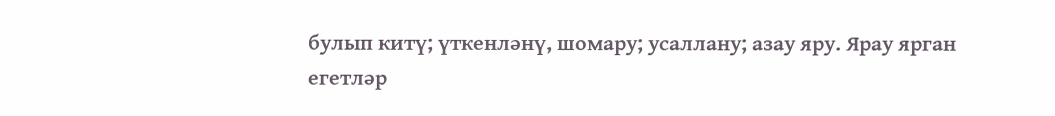булып китү; үткенләнү, шомару; усаллану; азау яру. Ярау ярган егетләр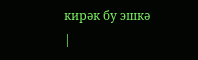кирәк бу эшкә |